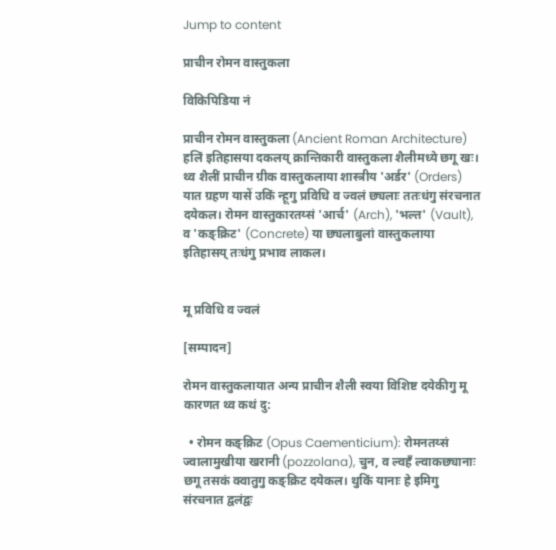Jump to content

प्राचीन रोमन वास्तुकला

विकिपिडिया नं

प्राचीन रोमन वास्तुकला (Ancient Roman Architecture) हलिं इतिहासया दकलय् क्रान्तिकारी वास्तुकला शैलीमध्ये छगू खः। थ्व शैलीं प्राचीन ग्रीक वास्तुकलाया शास्त्रीय 'अर्डर' (Orders) यात ग्रहण यासें उकिं न्हूगु प्रविधि व ज्वलं छ्यलाः ततःधंगु संरचनात दयेकल। रोमन वास्तुकारतय्सं 'आर्च' (Arch), 'भल्त' (Vault), व 'कङ्क्रिट' (Concrete) या छ्यलाबुलां वास्तुकलाया इतिहासय् तःधंगु प्रभाव लाकल।


मू प्रविधि व ज्वलं

[सम्पादन]

रोमन वास्तुकलायात अन्य प्राचीन शैली स्वया विशिष्ट दयेकीगु मू कारणत थ्व कथं दु:

  • रोमन कङ्क्रिट (Opus Caementicium): रोमनतय्सं ज्वालामुखीया खरानी (pozzolana), चुन, व ल्वहँ ल्वाकछ्यानाः छगू तसकं क्वातुगु कङ्क्रिट दयेकल। थुकिं यानाः हे इमिगु संरचनात द्वलंद्वः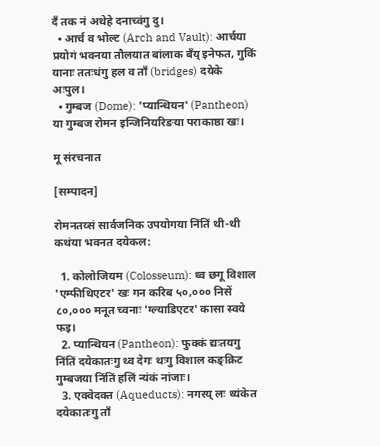दँ तक नं अथेहे दनाच्वंगु दु।
  • आर्च व भोल्ट (Arch and Vault): आर्चया प्रयोगं भवनया तौलयात बांलाक बँय् इनेफत, गुकिं यानाः ततःधंगु हल व ताँ (bridges) दयेके अःपुल।
  • गुम्बज (Dome): 'प्यान्थियन' (Pantheon) या गुम्बज रोमन इन्जिनियरिङया पराकाष्ठा खः।

मू संरचनात

[सम्पादन]

रोमनतय्सं सार्वजनिक उपयोगया निंतिं थी-थी कथंया भवनत दयेकल:

  1. कोलोजियम (Colosseum): थ्व छगू विशाल 'एम्फीथिएटर' खः गन करिब ५०,००० निसें ८०,००० मनूत च्वनाः 'ग्ल्याडिएटर' कासा स्वये फइ।
  2. प्यान्थियन (Pantheon): फुक्कं द्यःतयगु निंतिं दयेकातःगु थ्व देगः थःगु विशाल कङ्क्रिट गुम्बजया निंतिं हलिं न्यंकं नांजाः।
  3. एक्वेदक्त (Aqueducts): नगरय् लः थ्यंकेत दयेकातःगु ताँ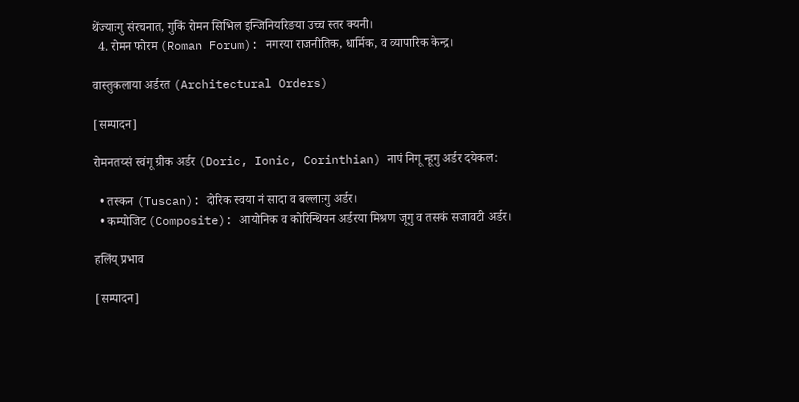थेंज्याःगु संरचनात, गुकिं रोमन सिभिल इन्जिनियरिङया उच्च स्तर क्यनी।
  4. रोमन फोरम (Roman Forum): नगरया राजनीतिक, धार्मिक, व व्यापारिक केन्द्र।

वास्तुकलाया अर्डरत (Architectural Orders)

[सम्पादन]

रोमनतय्सं स्वंगू ग्रीक अर्डर (Doric, Ionic, Corinthian) नापं निगू न्हूगु अर्डर दयेकल:

  • तस्कन (Tuscan): दोरिक स्वया नं सादा व बल्लाःगु अर्डर।
  • कम्पोजिट (Composite): आयोनिक व कोरिन्थियन अर्डरया मिश्रण जूगु व तसकं सजावटी अर्डर।

हलिंय् प्रभाव

[सम्पादन]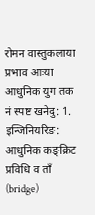रोमन वास्तुकलाया प्रभाव आःया आधुनिक युग तक नं स्पष्ट खनेदु: 1. इन्जिनियरिङ: आधुनिक कङ्क्रिट प्रविधि व ताँ (bridge)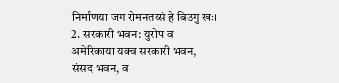निर्माणया जग रोमनतय्सं हे बिउगु खः। 2. सरकारी भवन: युरोप व अमेरिकाया यक्व सरकारी भवन, संसद भवन, व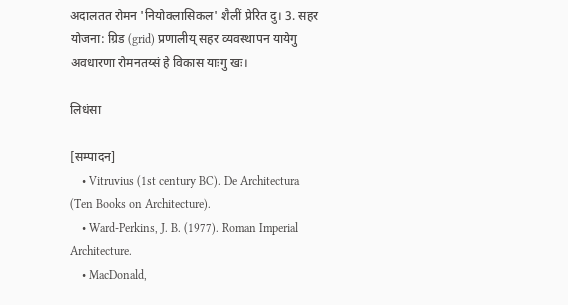अदालतत रोमन 'नियोक्लासिकल' शैलीं प्रेरित दु। 3. सहर योजना: ग्रिड (grid) प्रणालीय् सहर व्यवस्थापन यायेगु अवधारणा रोमनतय्सं हे विकास याःगु खः।

लिधंसा

[सम्पादन]
    • Vitruvius (1st century BC). De Architectura (Ten Books on Architecture).
    • Ward-Perkins, J. B. (1977). Roman Imperial Architecture.
    • MacDonald,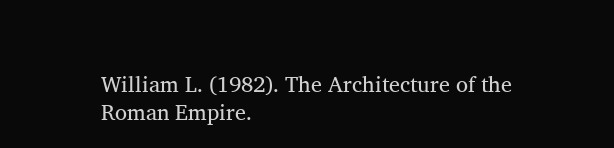William L. (1982). The Architecture of the Roman Empire.